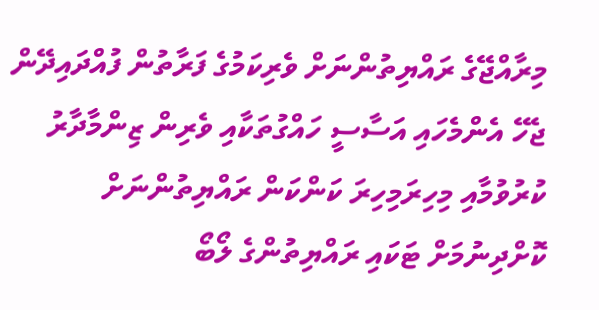މިރާއްޖޭގެ ރައްޔިތުންނަށް ވެރިކަމުގެ ފަރާތުން ފުއްދައިދޭން ޖެހޭ އެންމެހައި އަސާސީ ހައްގުތަކާއި ވެރިން ޒިންމާދާރު ކުރުވުމާއި މިހިރަމިހިރަ ކަންކަން ރައްޔިތުންނަށް ކޮށްދިނުމަށް ޓަކައި ރައްޔިތުންގެ ލޯބޯ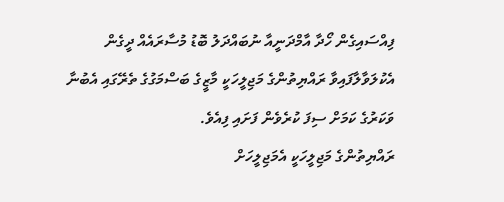ފިއްސައިގެން ހޯދާ އާމްދަނީއާ ނުބައްދަލު ބޮޑު މުސާރައެއް ދީގެން އެކުލަވާލާފައިވާ ރައްޔިތުންގެ މަޖިލީހަކީ މާޒީގެ ބަސްމަގުގެ ތެރޭގައި އެބުނާ ވަކަރުގެ ކަމަށް ސިފަ ކުރެވެން ފަށައި ފިއެވެ.
ރައްޔިތުންގެ މަޖިލީހަކީ އެމަޖިލީހަށް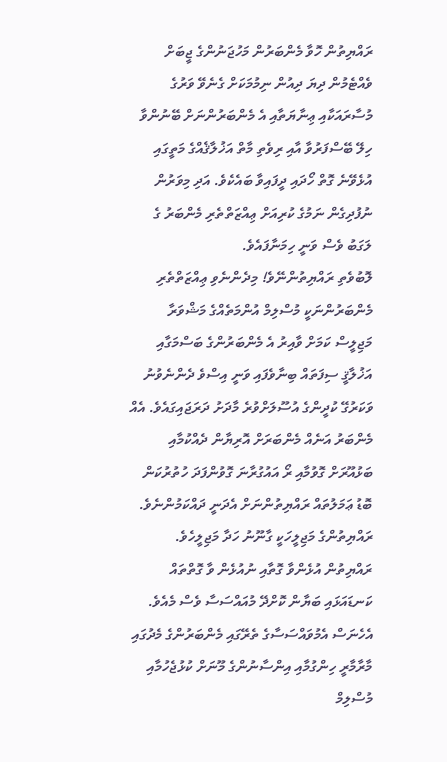ރައްޔިތުން ހޮވާ މެންބަރުން މަހުޖަނުންގެ ޖީބަށް ވެއްޓެމުން ދިޔަ ދިއުން ނިމުމަކަށް ގެނެވޭ ވަރުގެ މުސާރައަކާއި ޢިނާޔަތާއި އެ މެންބަރުންނަށް ބޭނުންވާ ހިލޭ ބޭސްފަރުވާ އާއި ރިވެތި މާތް އަޚުލާޤެއްގެ މަތީގައި އުޅެވޭނެ ގޮތް ހޯދައި ދީފައިވާ ބައެކެވެ. އަދި މިވަރުން ނުފުދިގެން ނަމުގެ ކުރިއަށް ޢިއްޒަތްތެރި މެންބަރު ގެ ލަގަބު ވެސް ވަނީ ހިމަނާފައެވެ.
ލޮބުވެތި ރައްޔިތުންނޭވެ! މިދެންނެވި ޢިއްޒަތްތެރި މެންބަރުންނަކީ މުސްލިމް އުންމަތެއްގެ މަޝްވަރާ މަޖިލީސް ކަމަށް ވާއިރު އެ މެންބަރުންގެ ބަސްމަގާއި އަޚުލާޤީ ސިފަތައް ބިނާވެފައި ވަނީ އިސްވެ ދެންނެވުނު ވަކަރުގޭ ކުދީންގެ އުސޫލަށްވުރެ މާދަށު ދަރަޖައިގައެވެ. އެއް މެންބަރު އަނެއް މެންބަރަށް އޮރިޔާން ދެއްކުމާއި ބަޅުއޫރަށް ގޮވުމާއި ރޯ އައުގުރާނަ ގޮވުންފަދަ ހުތުރުކަން ބޮޑު ޢަމަލުތައް ރައްޔިތުންނަށް އެދަނީ ދައްކަމުންނެވެ.
ރައްޔިތުންގެ މަޖިލީހަކީ ގާނޫނު ހަދާ މަޖިލީހެވެ.
ރައްޔިތުން އުޅެންވާ ގޮތާއި ނުއުޅެން ވާ ގޮތްތައް ކަނޑައަޅައި ބަޔާން ކޮށްދޭ މުއައްސަސާ ވެސް މެއެވެ. އެހެނަސް އެމުވައްސަސާގެ ތެރޭގައި މެންބަރުންގެ މެދުގައި މާރާމާރީ ހިންގުމާއި އިންސާނުންގެ މޫނަށް ކުޅުޖެހުމާއި މުސްލިމް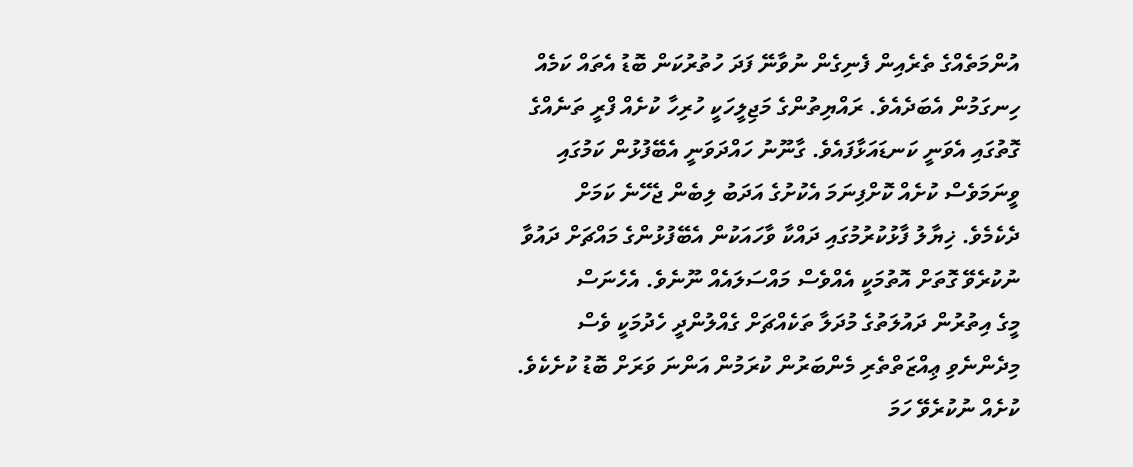އުންމަތެއްގެ ތެރެއިން ފެނިގެން ނުވާނޭ ފަދަ ހުތުރުކަން ބޮޑު އެތައް ކަމެއް ހިނގަމުން އެބަދެއެވެ. ރައްޔިތުންގެ މަޖިލީހަކީ ހުރިހާ ކުށެއް ފްރީ ތަނެއްގެ ގޮތުގައި އެވަނީ ކަނޑައަޅާފައެވެ. ގާނޫނު ހައްދަވަނީ އެބޭފުޅުން ކަމުގައި ވީނަމަވެސް ކުށެއް ކޮށްފިނަމަ އެކުށުގެ އަދަބު ލިބެން ޖެހޭނެ ކަމަށް ދެކެމެވެ. ޚިޔާލު ފާޅުކުރުމުގައި ދައްކާ ވާހައަކުން އެބޭފުޅުންގެ މައްޗަށް ދައުވާ ނުކުރެވޭ ގޮތަށް އޮތުމަކީ އެއްވެސް މައްސަލައެއް ނޫނެވެ. އެހެނަސް
މީގެ އިތުރުން ދައުލަތުގެ މުދަލާ ތަކެއްޗަށް ގެއްލުންދީ ހެދުމަކީ ވެސް މިދެންނެވި ޢިއްޒަތްތެރި މެންބަރުން ކުރަމުން އަންނަ ވަރަށް ބޮޑު ކުށެކެވެ.
ކުށެއް ނުކުރެވޭ ހަމަ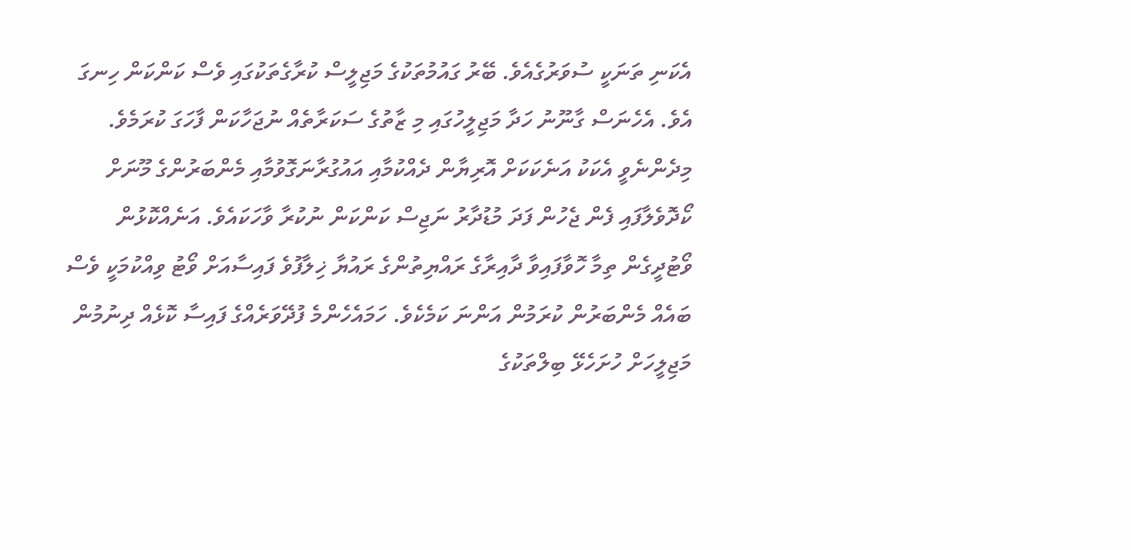އެކަނި ތަނަކީ ސުވަރުގެއެވެ. ބޭރު ގައުމުތަކުގެ މަޖިލީސް ކުރާގެތަކުގައި ވެސް ކަންކަން ހިނގަ އެވެ. އެހެނަސް ގާނޫނު ހަދާ މަޖިލީހުގައި މި ޒާތުގެ ސަކަރާތެއް ނުޖަހާކަން ފާހަގަ ކުރަމެވެ. މިދެންނެވީ އެކަކު އަނެކަކަށް އޮރިޔާން ދެއްކުމާއި އައުގުރާނަގޮވުމާއި މެންބަރުންގެ މޫނަށް ކޯދޮވެލާފައި ފެން ޖެހުން ފަދަ މުޑުދާރު ނަޖިސް ކަންކަން ނުކުރާ ވާހަކައެވެ. އަނެއްކޮޅުން ވޯޓުދީގެން ތިމާ ހޮވާފައިވާ ދާއިރާގެ ރައްޔިތުންގެ ރައުޔާ ޚިލާފުވެ ފައިސާއަށް ވޯޓު ވިއްކުމަކީ ވެސް ބައެއް މެންބަރުން ކުރަމުން އަންނަ ކަމެކެވެ. ހަމައެހެންމެ ފުދޭވަރެއްގެ ފައިސާ ކޮޅެއް ދިނުމުން މަޖިލީހަށް ހުށަހެޅޭ ބިލްތަކުގެ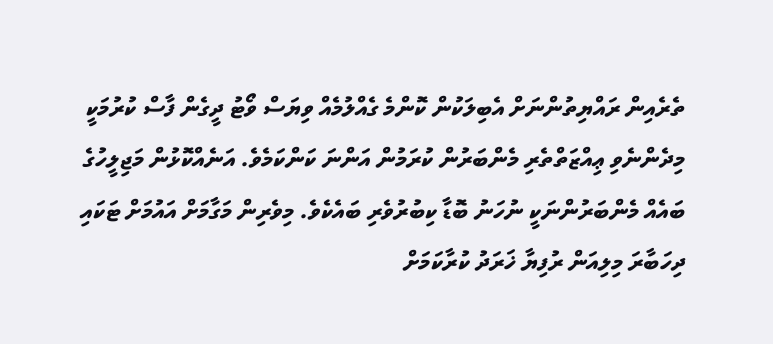ތެރެއިން ރައްޔިތުންނަށް އެބިލަކުން ކޮންމެ ގެއްލުމެއް ވިޔަސް ވޯޓު ދީގެން ފާސް ކުރުމަކީ މިދެންނެވި ޢިއްޒަތްތެރި މެންބަރުން ކުރަމުން އަންނަ ކަންކަމެވެ. އަނެއްކޮޅުން މަޖިލީހުގެ ބައެއް މެންބަރުންނަކީ ނުހަނު ބޮޑާ ކިބުރުވެރި ބައެކެވެ. މިވެރިން މަގާމަށް އައުމަށް ޓަކައި ދިހަބާރަ މިލިއަން ރުފިޔާ ޚަރަދު ކުރާކަމަށް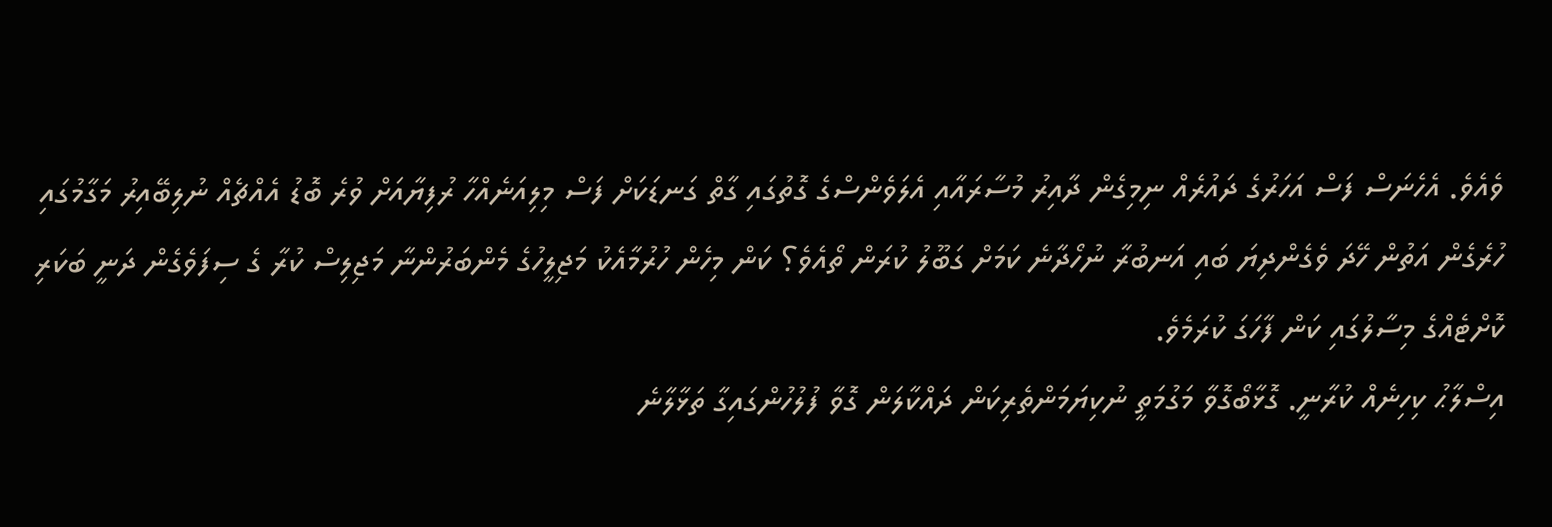ވެއެވެ. އެހެނަސް ފަސް އަހަރުގެ ދައުރެއް ނިމިގެން ދާއިރު މުސާރައާއި އެލަވެންސްގެ ގޮތުގައި ގާތް ގަނޑަކަށް ފަސް މިލިއަނެއްހާ ރުފިޔާއަށް ވުރެ ބޮޑު އެއްޗެއް ނުލިބޭއިރު މަގާމުގައި ހުރެގެން އަތުން ހޭދަ ވެގެންދިޔަ ބައި އަނބުރާ ނުހޯދާނެ ކަމަށް ގަބޫލު ކުރަން ތޯއެވެ؟ ކަން މިހެން ހުރުމާއެކު މަޖިލީހުގެ މެންބަރުންނާ މަޖިލިސް ކުރާ ގެ ސިފަވެގެން ދަނީ ބަކަރި ކޮށްޓެއްގެ މިސާލުގައި ކަން ފާހަގަ ކުރަމެވެ.
އިސްލާޙު ކިހިނެއް ކުރާނީ. ގޮޅާބޯގޮވާ މަގުމަތީ ނުކިޔަމަންތެރިކަން ދައްކާލަން ގޮވާ ފުލުހުންގައިގާ ތަޅާލާނެ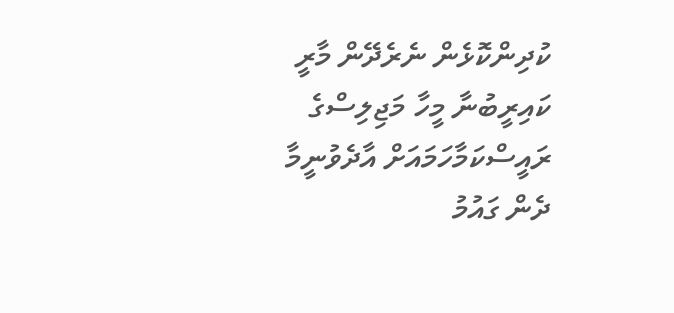ކުދިންކޮޅެން ނެރެދޭން މާރީ ކައިރީބުނާ މީހާ މަޖިލިސްގެ ރައީސްކަމާހަމައަށް އާދެވުނީމާ ދެން ގައުމު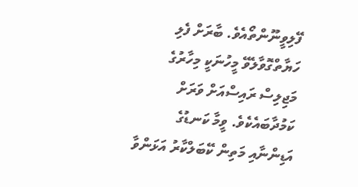ފޭލިވީނޫންތޯއެވެ. ބާރަށް ފެލި ހަޔާތްގޮވާލެވޭ މީހުނަކީ މިހާރުގެ މަޖިލިސް ރައިސްއަށް ވަރަށް ކަމުދާބައެކެވެ. ވީމާ ކަނޑުގެ އަޑިންނާއި މަތިން ކޭބަލްކާރު އަޅަންވާ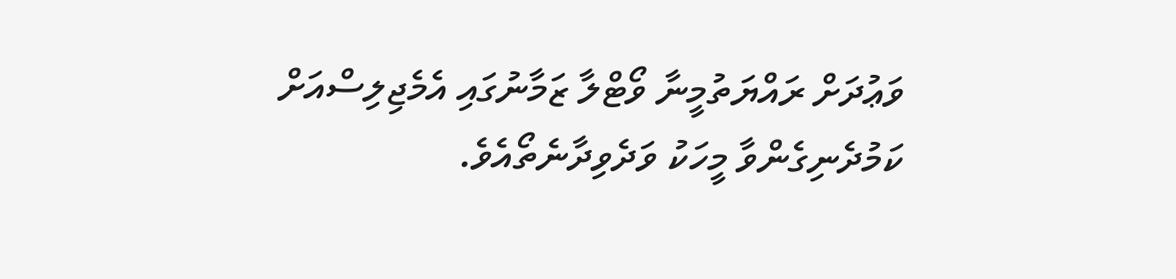ވަޢުދަށް ރައްޔަތުމީނާ ވޯޓްލާ ޒަމާނުގައި އެމެޖިލިސްއަށް ކަމުދެނިގެންވާ މީހަކު ވަދެވިދާނެތޯއެވެ.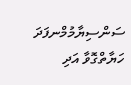ސަންސިޔާމުމްނފަދަ ހަޔާތްގޮވާ އަދި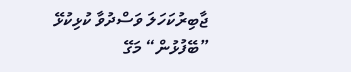ޖާބިރުކަހަލަ ވަސްދުވާ ކުޅިކުޅޭ ”ބޭފުޅުން“ މަގޭ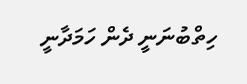ހިތްބުނަނީ ދެން ހަމަދާނީ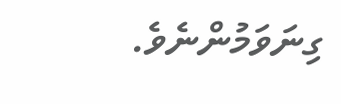ގިނަވަމުންނެވެ.